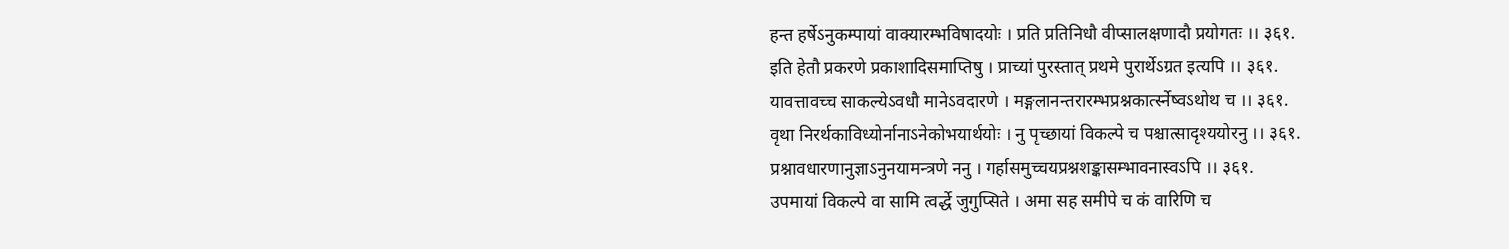हन्त हर्षेऽनुकम्पायां वाक्यारम्भविषादयोः । प्रति प्रतिनिधौ वीप्सालक्षणादौ प्रयोगतः ।। ३६१.
इति हेतौ प्रकरणे प्रकाशादिसमाप्तिषु । प्राच्यां पुरस्तात् प्रथमे पुरार्थेऽग्रत इत्यपि ।। ३६१.
यावत्तावच्च साकल्येऽवधौ मानेऽवदारणे । मङ्गलानन्तरारम्भप्रश्नकार्त्स्नेष्वऽथोथ च ।। ३६१.
वृथा निरर्थकाविध्योर्नानाऽनेकोभयार्थयोः । नु पृच्छायां विकल्पे च पश्चात्सादृश्ययोरनु ।। ३६१.
प्रश्नावधारणानुज्ञाऽनुनयामन्त्रणे ननु । गर्हासमुच्चयप्रश्नशङ्कासम्भावनास्वऽपि ।। ३६१.
उपमायां विकल्पे वा सामि त्वर्द्धे जुगुप्सिते । अमा सह समीपे च कं वारिणि च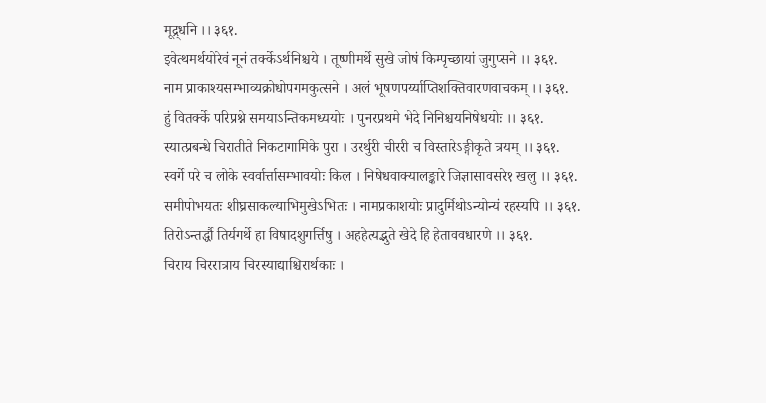मूद्र्धनि ।। ३६१.
इवेत्थमर्थयोरेवं नूनं तर्क्केऽर्थनिश्चये । तूष्णीमर्थे सुखे जोषं किम्पृच्छायां जुगुप्सने ।। ३६१.
नाम प्राकाश्यसम्भाव्यक्रोधोपगमकुत्सने । अलं भूषणपर्य्याप्तिशक्तिवारणवाचकम् ।। ३६१.
हुं वितर्क्के परिप्रश्ने समयाऽन्तिकमध्ययोः । पुनरप्रथमे भेदे निनिश्चयनिषेधयोः ।। ३६१.
स्यात्प्रबन्धे चिरातीते निकटागामिके पुरा । उरर्थुरी चीररी च विस्तारेऽङ्गीकृते त्रयम् ।। ३६१.
स्वर्गे परे च लोके स्वर्वार्त्तासम्भावयोः किल । निषेधवाक्यालङ्कारे जिज्ञासावसरे१ खलु ।। ३६१.
समीपोभयतः शीघ्रसाकल्याभिमुखेऽभितः । नामप्रकाशयोः प्रादुर्मिथोऽन्योन्यं रहस्यपि ।। ३६१.
तिरोऽन्तर्द्धौ तिर्यगर्थे हा विषादशुगर्त्तिषु । अहहेत्यद्भुते खेदे हि हेताववधारणे ।। ३६१.
चिराय चिररात्राय चिरस्याद्याश्चिरार्थकाः ।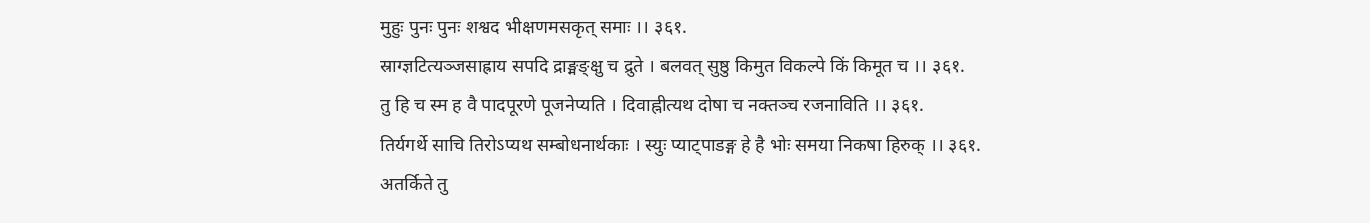मुहुः पुनः पुनः शश्वद भीक्षणमसकृत् समाः ।। ३६१.
स्राग्ज्ञटित्यञ्जसाह्राय सपदि द्राङ्मङ्क्षु च द्रुते । बलवत् सुष्ठु किमुत विकल्पे किं किमूत च ।। ३६१.
तु हि च स्म ह वै पादपूरणे पूजनेप्यति । दिवाह्नीत्यथ दोषा च नक्तञ्च रजनाविति ।। ३६१.
तिर्यगर्थे साचि तिरोऽप्यथ सम्बोधनार्थकाः । स्युः प्याट्पाडङ्ग हे है भोः समया निकषा हिरुक् ।। ३६१.
अतर्किते तु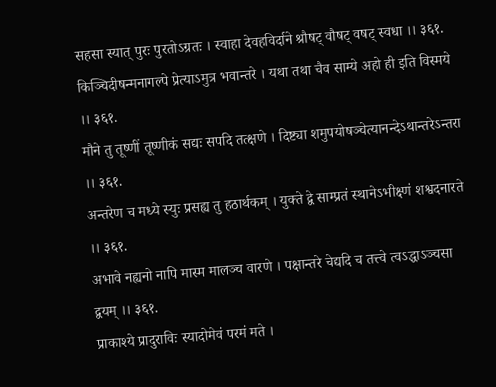सहसा स्यात् पुरः पुरतोऽग्रतः । स्वाहा देवहविर्दाने श्रौषट् वौषट् वषट् स्वधा ।। ३६१.
किञ्चिदीषन्मनागल्पे प्रेत्याऽमुत्र भवान्तरे । यथा तथा चैव साम्ये अहो ही इति विस्मये ।। ३६१.
मौने तु तूष्णीं तूष्णीकं सद्यः सपदि तत्क्षणे । दिष्ट्या शमुपयोषञ्चेत्यानन्देऽथान्तरेऽन्तरा ।। ३६१.
अन्तरेण च मध्ये स्युः प्रसह्य तु हठार्थकम् । युक्ते द्वे साम्प्रतं स्थानेऽभीक्ष्णं शश्वदनारते ।। ३६१.
अभावे नह्यनो नापि मास्म मालञ्च वारणे । पक्षान्तरे चेद्यदि च तत्त्वे त्वऽद्धाऽञ्चसा द्वयम् ।। ३६१.
प्राकाश्ये प्रादुराविः स्यादोमेवं परमं मते ।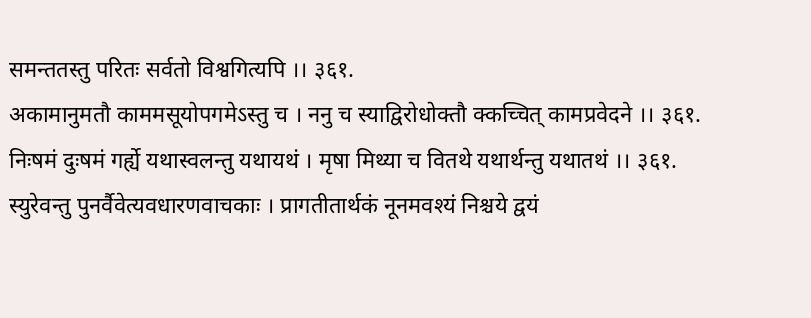समन्ततस्तु परितः सर्वतो विश्वगित्यपि ।। ३६१.
अकामानुमतौ काममसूयोपगमेऽस्तु च । ननु च स्याद्विरोधोक्तौ क्कच्चित् कामप्रवेदने ।। ३६१.
निःषमं दुःषमं गर्ह्ये यथास्वलन्तु यथायथं । मृषा मिथ्या च वितथे यथार्थन्तु यथातथं ।। ३६१.
स्युरेवन्तु पुनर्वैवेत्यवधारणवाचकाः । प्रागतीतार्थकं नूनमवश्यं निश्चये द्वयं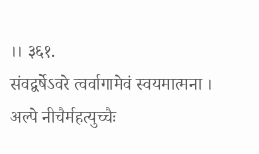।। ३६१.
संवद्वर्षेऽवरे त्वर्वागामेवं स्वयमात्मना । अल्पे नीचैर्महत्युच्चैः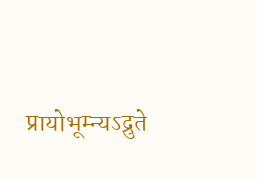प्रायोभूम्न्यऽद्रुते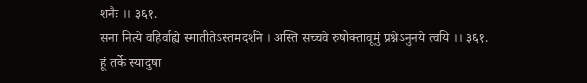शनैः ।। ३६१.
सना नित्ये वहिर्वाह्ये स्मातीतेऽस्तमदर्शने । अस्ति सच्चवे रुषोक्तावूमुं प्रश्नेऽनुनये त्वयि ।। ३६१.
हूं तर्के स्यादुषा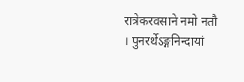रात्रेकरवसाने नमो नतौ । पुनरर्थेऽङ्गनिन्दायां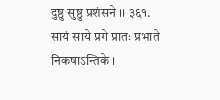दुष्ठु सुष्ठु प्रशंसने ।। ३६१.
सायं साये प्रगे प्रातः प्रभाते निकषाऽन्तिके ।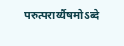परुत्परार्य्यैषमोऽब्दे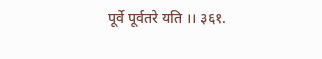पूर्वे पूर्वतरे यति ।। ३६१.